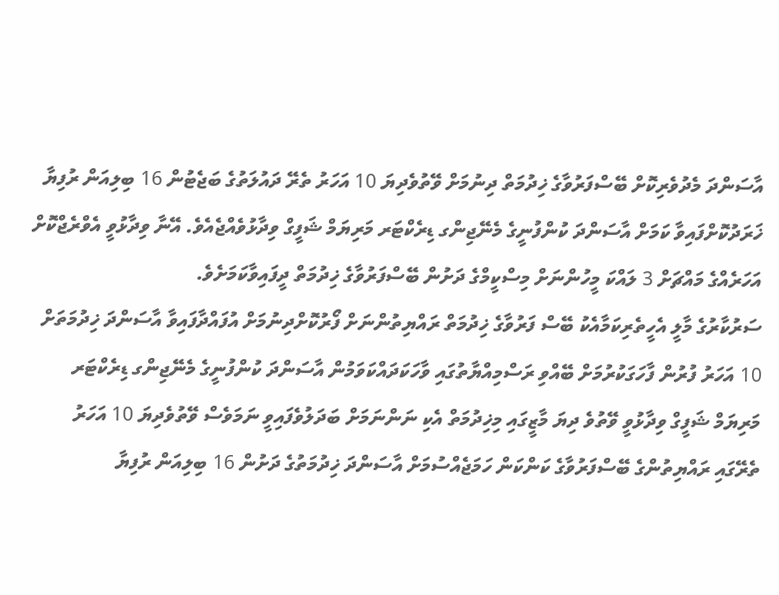އާސަންދަ މެދުވެރިކޮށް ބޭސްފަރުވާގެ ޚިދުމަތް ދިނުމަށް ވޭތުވެދިޔަ 10 އަހަރު ތެރޭ ދައުލަތުގެ ބަޖެޓުން 16 ބިލިއަން ރުފިޔާ ޚަރަދުކޮށްފައިވާ ކަމަށް އާސަންދަ ކުންފުނީގެ މެނޭޖިންގ ޑިރެކްޓަރ މަރިޔަމް ޝަފީގް ވިދާޅުވެއްޖެއެވެ. އޭނާ ވިދާޅުވީ އެވްރެޖްކޮށް އަހަރެއްގެ މައްޗަށް 3 ލައްކަ މީހުންނަށް މިސްކީމްގެ ދަށުން ބޭސްފަރުވާގެ ޚިދުމަތް ދީފައިވާކަމަށެވެ.
ސަރުކާރުގެ މާލީ އެހީތެރިކަމާއެކު ބޭސް ފަރުވާގެ ޚިދުމަތް ރައްޔިތުންނަށް ފޯރުކޮށްދިނުމަށް އުފައްދާފައިވާ އާސަންދަ ޚިދުމަތަށް 10 އަހަރު ފުރުން ފާހަގަކުރުމަށް ބޭއްވި ރަސްމިއްޔާތުގައި ވާހަކަދައްކަވަމުން އާސަންދަ ކުންފުނީގެ މެނޭޖިންގ ޑިރެކްޓަރ މަރިޔަމް ޝަފީގް ވިދާޅުވީ ވޭތުވެ ދިޔަ މާޒީގައި މިޚިދުމަތް އެކި ނަންނަމަށް ބަދަލުވެފައިވީ ނަމަވެސް ވޭތުވެދިޔަ 10 އަހަރު ތެރޭގައި ރައްޔިތުންގެ ބޭސްފަރުވާގެ ކަންކަން ހަމަޖެއްސުމަށް އާސަންދަ ޚިދުމަތުގެ ދަށުން 16 ބިލިއަން ރުފިޔާ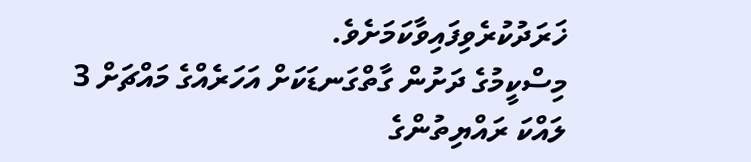ޚަރަދުކުރެވިފައިވާކަމަށެވެ.
މިސްކީމުގެ ދަށުން ގާތްގަނޑަކަށް އަހަރެއްގެ މައްޗަށް 3 ލައްކަ ރައްޔިތުންގެ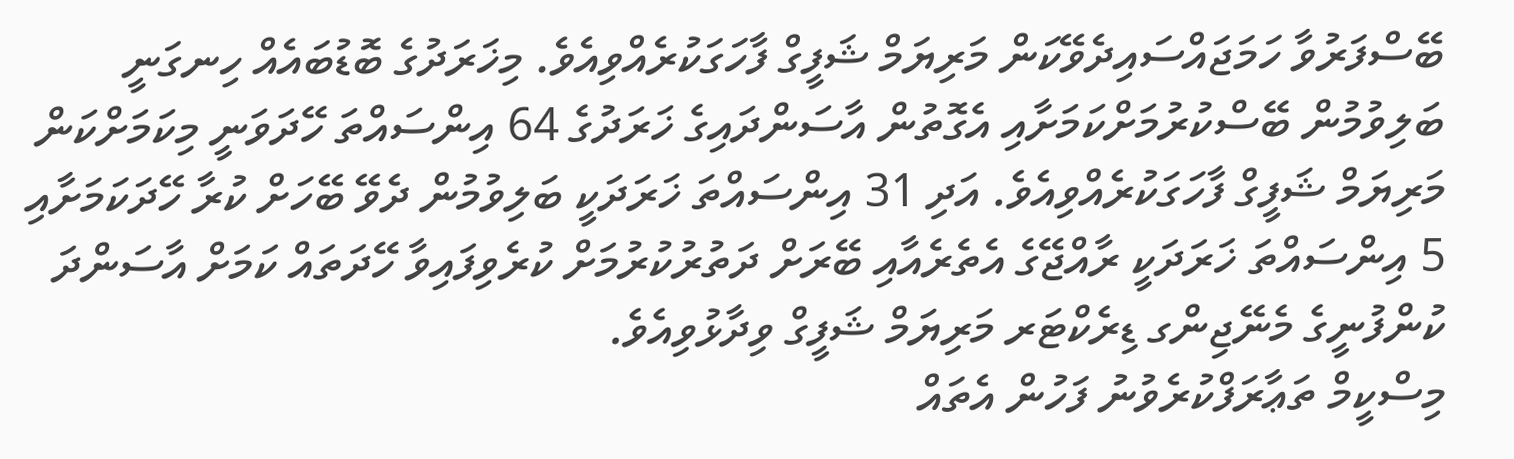ބޭސްފަރުވާ ހަމަޖައްސައިދެވޭކަން މަރިޔަމް ޝަފީގް ފާހަގަކުރެއްވިއެވެ. މިޚަރަދުގެ ބޮޑުބައެއް ހިނގަނީ ބަލިވުމުން ބޭސްކުރުމަށްކަމަށާއި އެގޮތުން އާސަންދައިގެ ޚަރަދުގެ 64 އިންސައްތަ ހޭދަވަނީ މިކަމަށްކަން މަރިޔަމް ޝަފީގް ފާހަގަކުރެއްވިއެވެ. އަދި 31 އިންސައްތަ ޚަރަދަކީ ބަލިވުމުން ދެވޭ ބޭހަށް ކުރާ ހޭދަކަމަށާއި 5 އިންސައްތަ ޚަރަދަކީ ރާއްޖޭގެ އެތެރެއާއި ބޭރަށް ދަތުރުކުރުމަށް ކުރެވިފައިވާ ހޭދަތައް ކަމަށް އާސަންދަ ކުންފުނީގެ މެނޭޖިންގ ޑިރެކްޓަރ މަރިޔަމް ޝަފީގް ވިދާޅުވިއެވެ.
މިސްކީމް ތަޢާރަފްކުރެވުނު ފަހުން އެތައް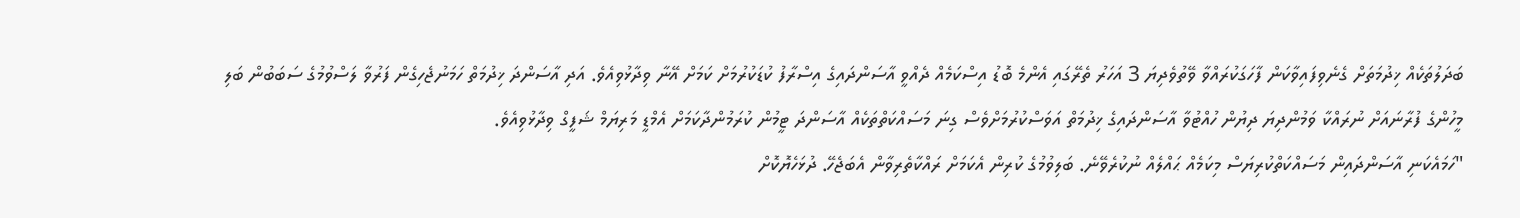ބަދަލުތަކެއް ޚިދުމަތަށް ގެނެވިފައިވާކަން ފާހަގަކުރައްވާ ވޭތުވެދިޔަ 3 އަހަރު ތެރޭގައި އެންމެ ބޮޑު އިސްކަމެއް ދެއްވީ އާސަންދައިގެ އިސްރާފު ކުޑަކުރުމަށް ކަމަށް އޭނާ ވިދާޅުވިއެވެ. އަދި އާސަންދަ ޚިދުމަތް ހަމަނުޖެހިގެން ފަރުވާ ލަސްވުމުގެ ސަބަބުން ބަލި މީހުންގެ ފުރާނައަށް ނުރައްކާ ވަމުންދިޔަ ދިޔުން ހުއްޓުވާ އާސަންދައިގެ ޚިދުމަތް އަވަސްކުރުމަށްވެސް ގިނަ މަސައްކަތްތަކެއް އާސަންދަ ޓީމުން ކުރަމުންދާކަމަށް އެމްޑީ މަރިޔަމް ޝަފީގް ވިދާޅުވިއެވެ.
"ހަމައެކަނި އާސަންދައިން މަސައްކަތްކުރިޔަސް މިކަމެއް ޙައްލެއް ނުކުރެވޭނެ. ބަލިވުމުގެ ކުރިން އެކަމަށް ރައްކާތެރިވާން އެބަޖެހޭ. ދުޅަހެޔޮކޮށް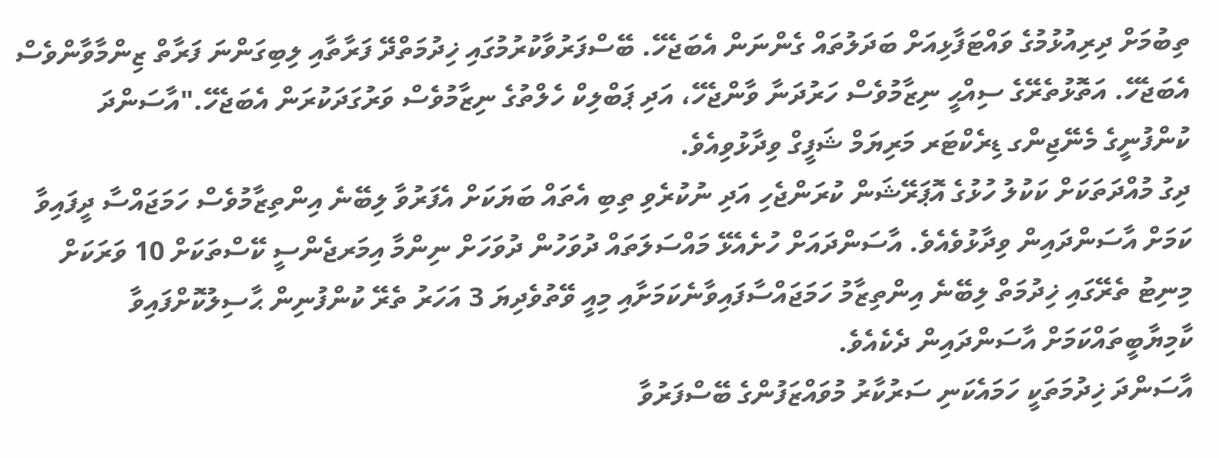ތިބުމަށް ދިރިއުޅުމުގެ ވައްޓަފާޅިއަށް ބަދަލުތައް ގެންނަން އެބަޖެހޭ. ބޭސްފަރުވާކުރުމުގައި ޚިދުމަތްދޭ ފަރާތާއި ލިބިގަންނަ ފަރާތް ޒިންމާވާންވެސް އެބަޖެހޭ. އަތޮޅުތެރޭގެ ސިއްޙީ ނިޒާމުވެސް ހަރުދަނާ ވާންޖެހޭ، އަދި ޕަބްލިކް ހެލްތުގެ ނިޒާމުވެސް ވަރުގަދަކުރަން އެބަޖެހޭ."އާސަންދަ ކުންފުނީގެ މެނޭޖިންގ ޑިރެކްޓަރ މަރިޔަމް ޝަފީގް ވިދާޅުވިއެވެ.
ދިގު މުއްދަތަކަށް ކަކުލު ހުޅުގެ އޮޕަރޭޝަން ކުރަންޖެހި އަދި ނުކުރެވި ތިބި އެތައް ބަޔަކަށް އެފަރުވާ ލިބޭނެ އިންތިޒާމުވެސް ހަމަޖައްސާ ދީފައިވާ ކަމަށް އާސަންދައިން ވިދާޅުވެއެވެ. އާސަންދައަށް ހުށެއެޅޭ މައްސަލަތައް ދުވަހުން ދުވަހަށް ނިންމާ އިމަރޖެންސީ ކޭސްތަކަށް 10 ވަރަކަށް މިނިޓު ތެރޭގައި ޚިދުމަތް ލިބޭނެ އިންތިޒާމު ހަމަޖައްސާފައިވާނެކަމަށާއި މިއީ ވޭތުވެދިޔަ 3 އަހަރު ތެރޭ ކުންފުނިން ޙާސިލުކޮށްފައިވާ ކާމިޔާބީތައްކަމަށް އާސަންދައިން ދެކެއެވެ.
އާސަންދަ ޚިދުމަތަކީ ހަމައެކަނި ސަރުކާރު މުވައްޒަފުންގެ ބޭސްފަރުވާ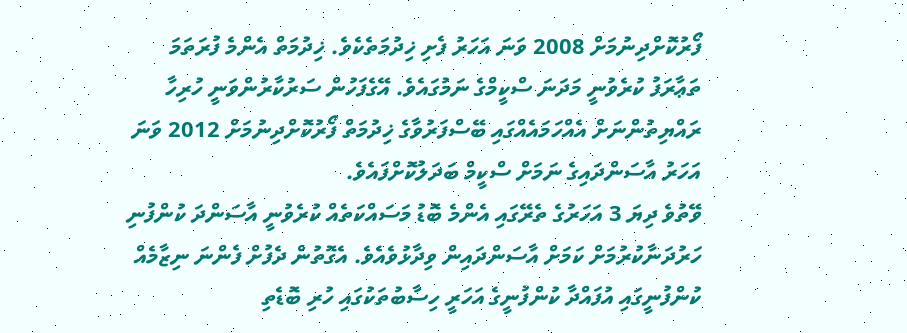ފޯރުކޮށްދިނުމަށް 2008 ވަނަ އަހަރު ފެށި ޚިދުމަތެކެވެ. ޚިދުމަތް އެންމެ ފުރަތަމަ ތަޢާރަފު ކުރެވުނީ މަދަނަ ސްކީމްގެ ނަމުގައެވެ. އޭގެފަހުން ސަރުކާރުންވަނީ ހުރިހާ ރައްޔިތުންނަށް އެއްހަމައެއްގައި ބޭސްފަރުވާގެ ޚިދުމަތް ފޯރުކޮށްދިނުމަށް 2012 ވަނަ އަހަރު އާސަންދައިގެ ނަމަށް ސްކީމް ބަދަލުކޮށްފައެވެ.
ވޭތުވެ ދިޔަ 3 އަހަރުގެ ތެރޭގައި އެންމެ ބޮޑު މަސައްކަތެއް ކުރެވުނީ އާސަންދަ ކުންފުނި ހަރުދަނާކުރުމަށް ކަމަށް އާސަންދައިން ވިދާޅުވެއެވެ. އެގޮތުން ދެފުށް ފެންނަ ނިޒާމެއް ކުންފުނީގައި އުފައްދާ ކުންފުނީގެ އަހަރީ ހިސާބުތަކުގައި ހުރި ބޮޑެތި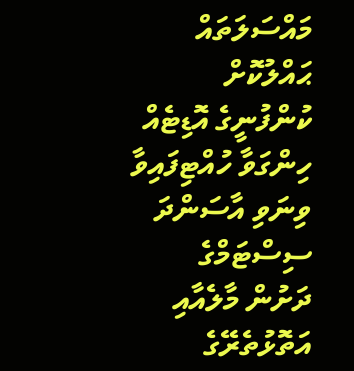މައްސަލަތައް ޙައްލުކޮށް ކުންފުނީގެ އޮޑިޓެއް ހިންގަވާ ހުއްޓިފައިވާ ވިނަވި އާސަންދަ ސިސްޓަމްގެ ދަށުން މާލެއާއި އަތޮޅުތެރޭގެ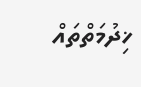ޚިދުމަތްތައް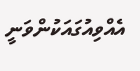އެއްވިއުގައަކުންވަނީ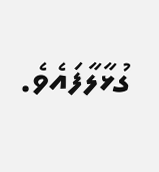ގުޅާލާފައެވެ.